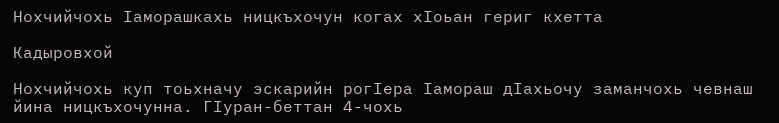Нохчийчохь Iаморашкахь ницкъхочун когах хIоьан гериг кхетта

Кадыровхой

Нохчийчохь куп тоьхначу эскарийн рогIера Iамораш дIахьочу заманчохь чевнаш йина ницкъхочунна. ГIуран-беттан 4-чохь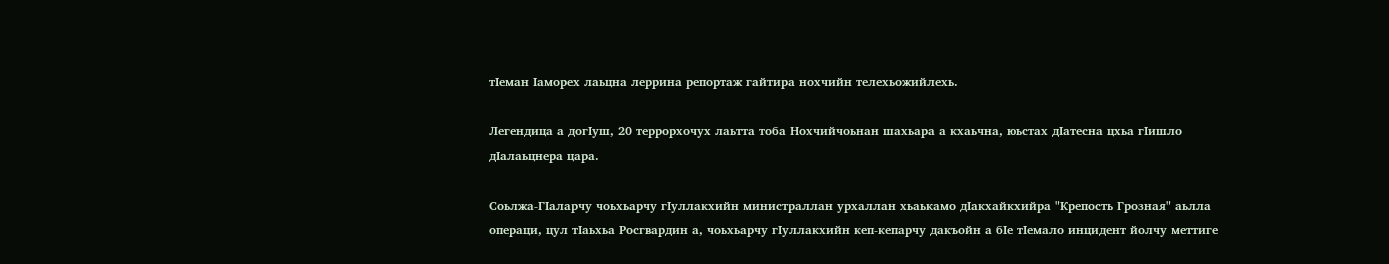тIеман Iаморех лаьцна леррина репортаж гайтира нохчийн телехьожийлехь.

Легендица а догIуш, 20 террорхочух лаьтта тоба Нохчийчоьнан шахьара а кхаьчна, юьстах дIатесна цхьа гIишло дIалаьцнера цара.

Соьлжа-ГIаларчу чоьхьарчу гIуллакхийн министраллан урхаллан хьаькамо дIакхайкхийра "Крепость Грозная" аьлла операци, цул тIаьхьа Росгвардин а, чоьхьарчу гIуллакхийн кеп-кепарчу дакъойн а бIе тIемало инцидент йолчу меттиге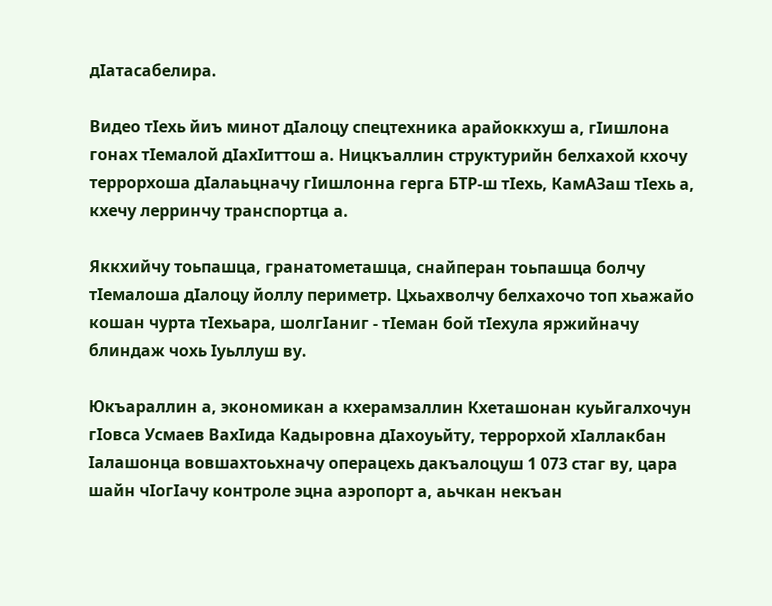дIатасабелира.

Видео тIехь йиъ минот дIалоцу спецтехника арайоккхуш а, гIишлона гонах тIемалой дIахIиттош а. Ницкъаллин структурийн белхахой кхочу террорхоша дIалаьцначу гIишлонна герга БТР-ш тIехь, КамАЗаш тIехь а, кхечу лерринчу транспортца а.

Яккхийчу тоьпашца, гранатометашца, снайперан тоьпашца болчу тIемалоша дIалоцу йоллу периметр. Цхьахволчу белхахочо топ хьажайо кошан чурта тIехьара, шолгIаниг - тIеман бой тIехула яржийначу блиндаж чохь Iуьллуш ву.

Юкъараллин а, экономикан а кхерамзаллин Кхеташонан куьйгалхочун гIовса Усмаев ВахIида Кадыровна дIахоуьйту, террорхой хIаллакбан Iалашонца вовшахтоьхначу операцехь дакъалоцуш 1 073 стаг ву, цара шайн чIогIачу контроле эцна аэропорт а, аьчкан некъан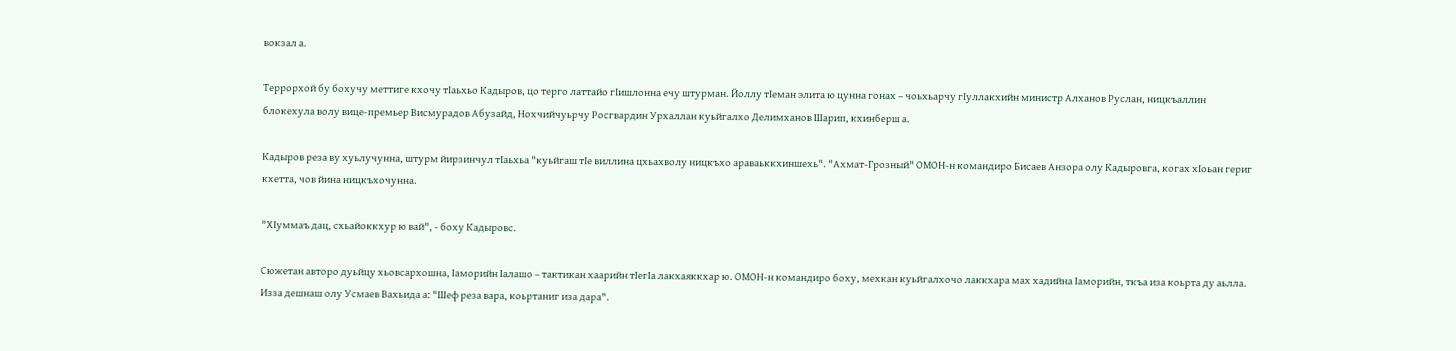вокзал а.

Террорхой бу бохучу меттиге кхочу тIаьхьо Кадыров, цо терго латтайо гIишлонна ечу штурман. Йоллу тIеман элита ю цунна гонах – чоьхьарчу гIуллакхийн министр Алханов Руслан, ницкъаллин блокехула волу вице-премьер Висмурадов Абузайд, Нохчийчуьрчу Росгвардин Урхаллан куьйгалхо Делимханов Шарип, кхинберш а.

Кадыров реза ву хуьлучунна, штурм йирзинчул тIаьхьа "куьйгаш тIе виллина цхьахволу ницкъхо араваьккхиншехь". "Ахмат-Грозный" ОМОН-н командиро Бисаев Анзора олу Кадыровга, когах хIоьан гериг кхетта, чов йина ницкъхочунна.

"ХIуммаъ дац, схьайоккхур ю вай", - боху Кадыровс.

Сюжетан авторо дуьйцу хьовсархошна, Iаморийн Iалашо – тактикан хаарийн тIегIа лакхаяккхар ю. ОМОН-н командиро боху, мехкан куьйгалхочо лаккхара мах хадийна Iаморийн, ткъа иза коьрта ду аьлла. Изза дешнаш олу Усмаев Вахьида а: "Шеф реза вара, коьртаниг иза дара".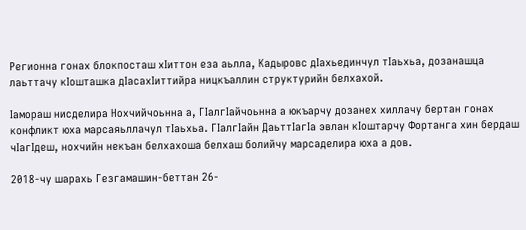Регионна гонах блокпосташ хIиттон еза аьлла, Кадыровс дIахьединчул тIаьхьа, дозанашца лаьттачу кIошташка дIасахIиттийра ницкъаллин структурийн белхахой.

Iамораш нисделира Нохчийчоьнна а, ГIалгIайчоьнна а юкъарчу дозанех хиллачу бертан гонах конфликт юха марсаяьллачул тIаьхьа. ГIалгIайн ДаьттIагIа эвлан кIоштарчу Фортанга хин бердаш чIагIдеш, нохчийн некъан белхахоша белхаш болийчу марсаделира юха а дов.

2018-чу шарахь Гезгамашин-беттан 26-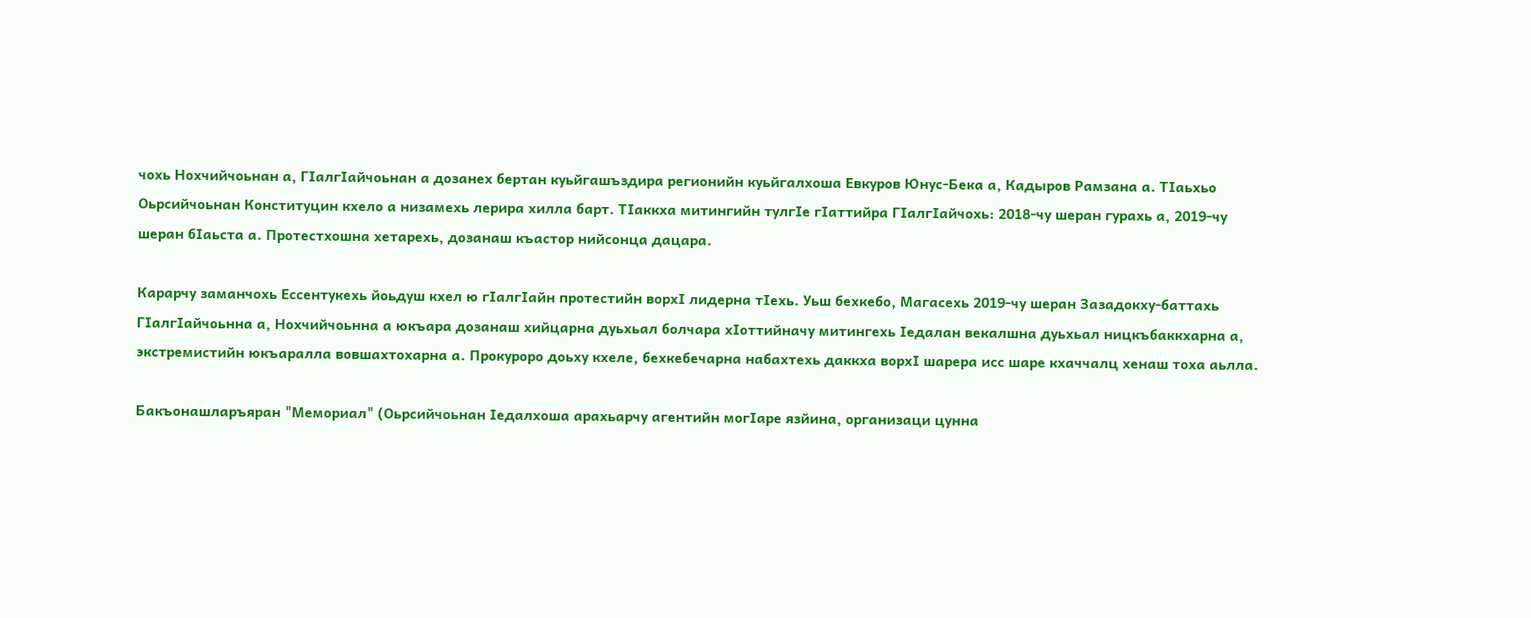чохь Нохчийчоьнан а, ГIалгIайчоьнан а дозанех бертан куьйгашъздира регионийн куьйгалхоша Евкуров Юнус-Бека а, Кадыров Рамзана а. ТIаьхьо Оьрсийчоьнан Конституцин кхело а низамехь лерира хилла барт. ТIаккха митингийн тулгIе гIаттийра ГIалгIайчохь: 2018-чу шеран гурахь а, 2019-чу шеран бIаьста а. Протестхошна хетарехь, дозанаш къастор нийсонца дацара.

Карарчу заманчохь Ессентукехь йоьдуш кхел ю гIалгIайн протестийн ворхI лидерна тIехь. Уьш бехкебо, Магасехь 2019-чу шеран Зазадокху-баттахь ГIалгIайчоьнна а, Нохчийчоьнна а юкъара дозанаш хийцарна дуьхьал болчара хIоттийначу митингехь Iедалан векалшна дуьхьал ницкъбаккхарна а, экстремистийн юкъаралла вовшахтохарна а. Прокуроро доьху кхеле, бехкебечарна набахтехь даккха ворхI шарера исс шаре кхаччалц хенаш тоха аьлла.

Бакъонашларъяран "Мемориал" (Оьрсийчоьнан Iедалхоша арахьарчу агентийн могIаре язйина, организаци цунна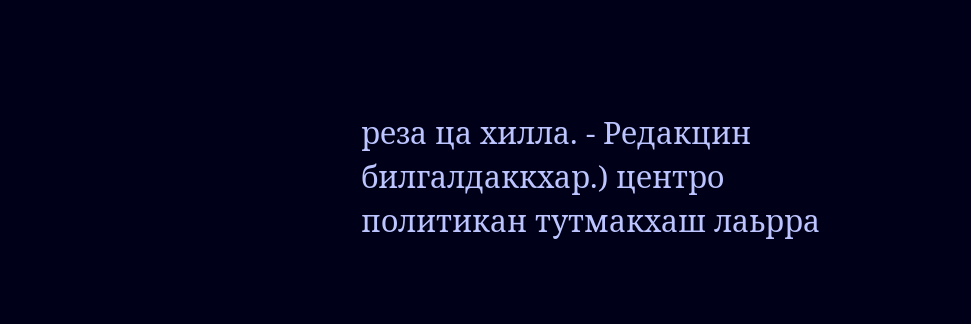реза ца хилла. - Редакцин билгалдаккхар.) центро политикан тутмакхаш лаьрра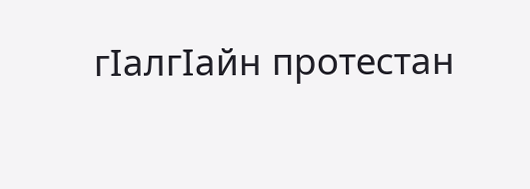гIалгIайн протестан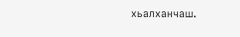хьалханчаш.